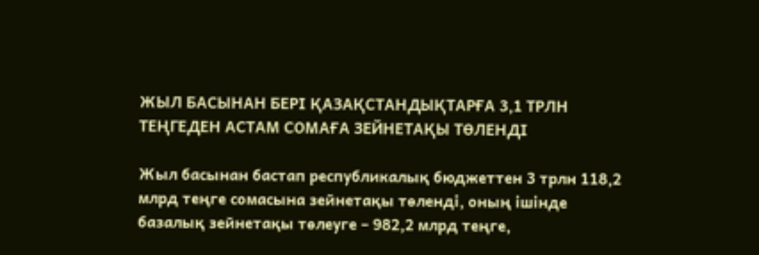ЖЫЛ БАСЫНАН БЕРІ ҚАЗАҚСТАНДЫҚТАРҒА 3,1 ТРЛН ТЕҢГЕДЕН АСТАМ СОМАҒА ЗЕЙНЕТАҚЫ ТӨЛЕНДІ

Жыл басынан бастап республикалық бюджеттен 3 трлн 118,2 млрд теңге сомасына зейнетақы төленді, оның ішінде базалық зейнетақы төлеуге – 982,2 млрд теңге,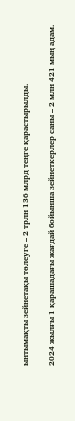ынтымақты зейнетақы төлеуге – 2 трлн 136 млрд теңге қарастырылды.

2024 жылғы 1 қарашадағы жағдай бойынша зейнеткерлер саны – 2 млн 421 мың адам.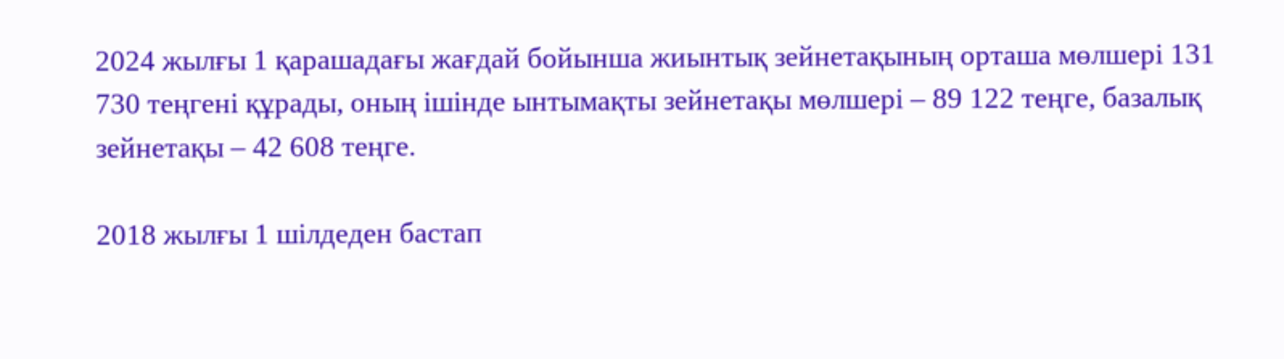2024 жылғы 1 қарашадағы жағдай бойынша жиынтық зейнетақының орташа мөлшері 131 730 теңгені құрады, оның ішінде ынтымақты зейнетақы мөлшері – 89 122 теңге, базалық зейнетақы – 42 608 теңге.

2018 жылғы 1 шілдеден бастап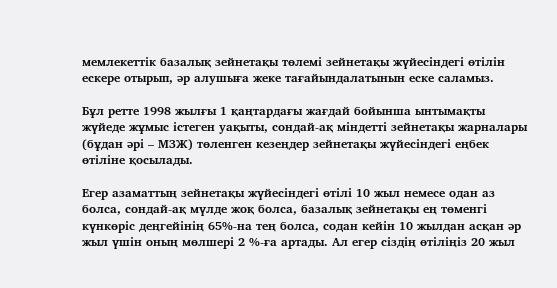мемлекеттік базалық зейнетақы төлемі зейнетақы жүйесіндегі өтілін ескере отырып, әр алушыға жеке тағайындалатынын еске саламыз.

Бұл ретте 1998 жылғы 1 қаңтардағы жағдай бойынша ынтымақты жүйеде жұмыс істеген уақыты, сондай-ақ міндетті зейнетақы жарналары (бұдан әрі – МЗЖ) төленген кезеңдер зейнетақы жүйесіндегі еңбек өтіліне қосылады.

Егер азаматтың зейнетақы жүйесіндегі өтілі 10 жыл немесе одан аз болса, сондай-ақ мүлде жоқ болса, базалық зейнетақы ең төменгі күнкөріс деңгейінің 65%-на тең болса, содан кейін 10 жылдан асқан әр жыл үшін оның мөлшері 2 %-ға артады. Ал егер сіздің өтіліңіз 20 жыл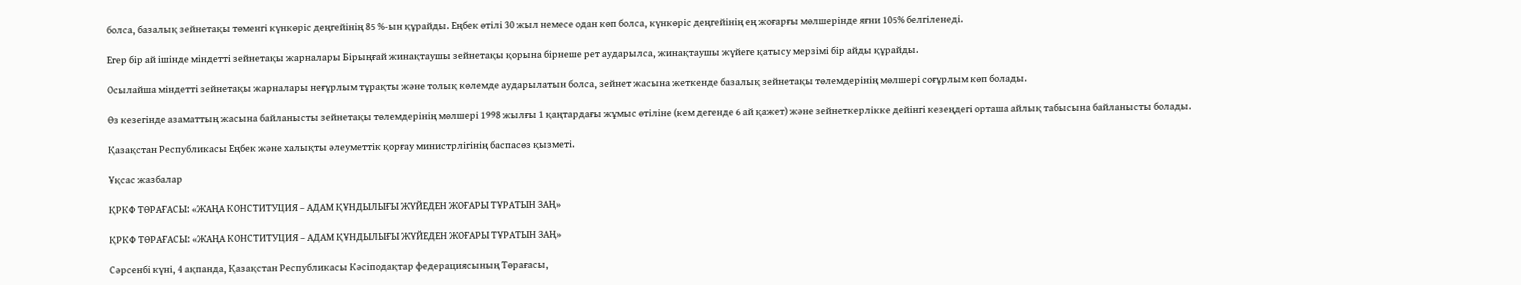болса, базалық зейнетақы төменгі күнкөріс деңгейінің 85 %-ын құрайды. Еңбек өтілі 30 жыл немесе одан көп болса, күнкөріс деңгейінің ең жоғарғы мөлшерінде яғни 105% белгіленеді.

Егер бір ай ішінде міндетті зейнетақы жарналары Бірыңғай жинақтаушы зейнетақы қорына бірнеше рет аударылса, жинақтаушы жүйеге қатысу мерзімі бір айды құрайды.

Осылайша міндетті зейнетақы жарналары неғұрлым тұрақты және толық көлемде аударылатын болса, зейнет жасына жеткенде базалық зейнетақы төлемдерінің мөлшері соғұрлым көп болады.

Өз кезегінде азаматтың жасына байланысты зейнетақы төлемдерінің мөлшері 1998 жылғы 1 қаңтардағы жұмыс өтіліне (кем дегенде 6 ай қажет) және зейнеткерлікке дейінгі кезеңдегі орташа айлық табысына байланысты болады.

Қазақстан Республикасы Еңбек және халықты әлеуметтік қорғау министрлігінің баспасөз қызметі.

Ұқсас жазбалар

ҚРКФ ТӨРАҒАСЫ: «ЖАҢА КОНСТИТУЦИЯ – АДАМ ҚҰНДЫЛЫҒЫ ЖҮЙЕДЕН ЖОҒАРЫ ТҰРАТЫН ЗАҢ»

ҚРКФ ТӨРАҒАСЫ: «ЖАҢА КОНСТИТУЦИЯ – АДАМ ҚҰНДЫЛЫҒЫ ЖҮЙЕДЕН ЖОҒАРЫ ТҰРАТЫН ЗАҢ»

Сәрсенбі күні, 4 ақпанда, Қазақстан Республикасы Кәсіподақтар федерациясының Төрағасы,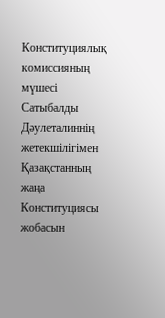Конституциялық комиссияның мүшесі Сатыбалды Дәулеталиннің жетекшілігімен Қазақстанның жаңа Конституциясы жобасын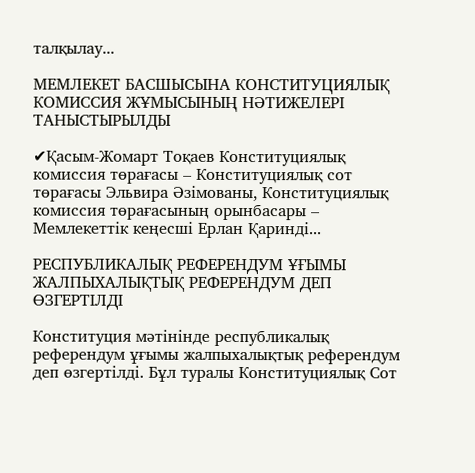талқылау...

МЕМЛЕКЕТ БАСШЫСЫНА КОНСТИТУЦИЯЛЫҚ КОМИССИЯ ЖҰМЫСЫНЫҢ НӘТИЖЕЛЕРІ ТАНЫСТЫРЫЛДЫ

✔Қасым-Жомарт Тоқаев Конституциялық комиссия төрағасы – Конституциялық сот төрағасы Эльвира Әзімованы, Конституциялық комиссия төрағасының орынбасары – Мемлекеттік кеңесші Ерлан Қаринді...

РЕСПУБЛИКАЛЫҚ РЕФЕРЕНДУМ ҰҒЫМЫ ЖАЛПЫХАЛЫҚТЫҚ РЕФЕРЕНДУМ ДЕП ӨЗГЕРТІЛДІ

Конституция мәтінінде республикалық референдум ұғымы жалпыхалықтық референдум деп өзгертілді. Бұл туралы Конституциялық Сот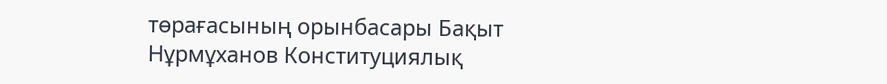төрағасының орынбасары Бақыт Нұрмұханов Конституциялық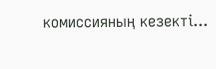комиссияның кезекті...